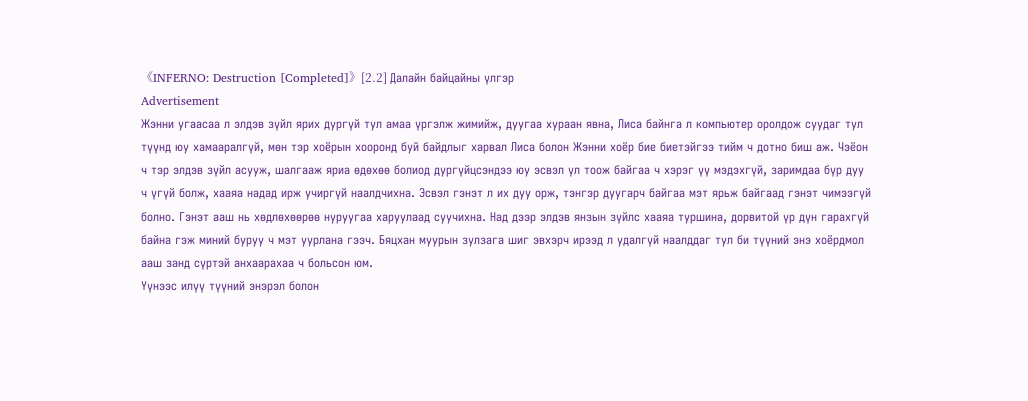《INFERNO: Destruction [Completed]》[2.2] Далайн байцайны үлгэр
Advertisement
Жэнни угаасаа л элдэв зүйл ярих дургүй тул амаа үргэлж жимийж, дуугаа хураан явна, Лиса байнга л компьютер оролдож суудаг тул түүнд юу хамааралгүй, мөн тэр хоёрын хооронд буй байдлыг харвал Лиса болон Жэнни хоёр бие биетэйгээ тийм ч дотно биш аж. Чэёон ч тэр элдэв зүйл асууж, шалгааж яриа өдөхөө болиод дургүйцсэндээ юу эсвэл үл тоож байгаа ч хэрэг үү мэдэхгүй, заримдаа бүр дуу ч үгүй болж, хааяа надад ирж учиргүй наалдчихна. Эсвэл гэнэт л их дуу орж, тэнгэр дуугарч байгаа мэт ярьж байгаад гэнэт чимээгүй болно. Гэнэт ааш нь хөдлөхөөрөө нуруугаа харуулаад суучихна. Над дээр элдэв янзын зүйлс хааяа туршина, дорвитой үр дүн гарахгүй байна гэж миний буруу ч мэт уурлана гээч. Бяцхан муурын зулзага шиг эвхэрч ирээд л удалгүй наалддаг тул би түүний энэ хоёрдмол ааш занд сүртэй анхаарахаа ч больсон юм.
Үүнээс илүү түүний энэрэл болон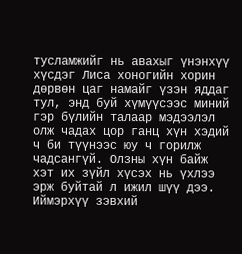тусламжийг нь авахыг үнэнхүү хүсдэг Лиса хоногийн хорин дөрвөн цаг намайг үзэн яддаг тул, энд буй хүмүүсээс миний гэр бүлийн талаар мэдээлэл олж чадах цор ганц хүн хэдий ч би түүнээс юу ч горилж чадсангүй. Олзны хүн байж хэт их зүйл хүсэх нь үхлээ эрж буйтай л ижил шүү дээ. Иймэрхүү зэвхий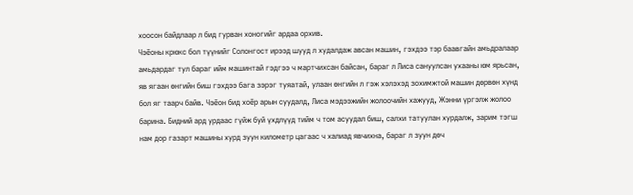хоосон байдлаар л бид гурван хоногийг ардаа орхив.
Чэёоны крюкс бол түүнийг Солонгост ирээд шууд л худалдаж авсан машин, гэхдээ тэр баавгайн амьдралаар амьдардаг тул бараг ийм машинтай гэдгээ ч мартчихсан байсан, бараг л Лиса сануулсан ухааны юм ярьсан, яв ягаан өнгийн биш гэхдээ бага зэрэг туяатай, улаан өнгийн л гэж хэлэхэд зохимжтой машин дөрвөн хүнд бол яг таарч байв. Чэёон бид хоёр арын суудалд, Лиса мэдээжийн жолоочийн хажууд, Жэнни үргэлж жолоо барина. Бидний ард урдаас гүйж буй үхдлүүд тийм ч том асуудал биш, салхи татуулан хурдалж, зарим тэгш нам дор газарт машины хурд зуун километр цагаас ч халиад явчихна, бараг л зуун дөч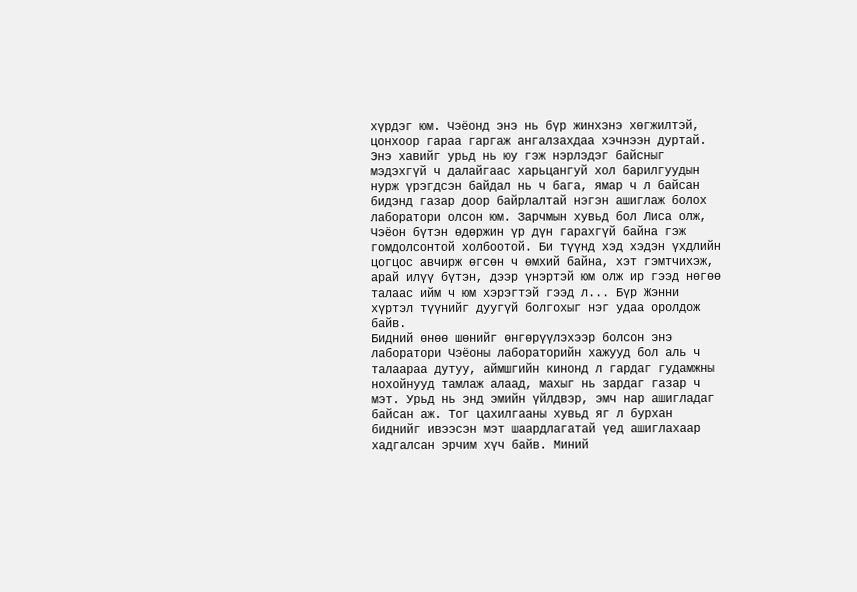хүрдэг юм. Чэёонд энэ нь бүр жинхэнэ хөгжилтэй, цонхоор гараа гаргаж ангалзахдаа хэчнээн дуртай.
Энэ хавийг урьд нь юу гэж нэрлэдэг байсныг мэдэхгүй ч далайгаас харьцангуй хол барилгуудын нурж үрэгдсэн байдал нь ч бага, ямар ч л байсан бидэнд газар доор байрлалтай нэгэн ашиглаж болох лаборатори олсон юм. Зарчмын хувьд бол Лиса олж, Чэёон бүтэн өдөржин үр дүн гарахгүй байна гэж гомдолсонтой холбоотой. Би түүнд хэд хэдэн үхдлийн цогцос авчирж өгсөн ч өмхий байна, хэт гэмтчихэж, арай илүү бүтэн, дээр үнэртэй юм олж ир гээд нөгөө талаас ийм ч юм хэрэгтэй гээд л... Бүр Жэнни хүртэл түүнийг дуугүй болгохыг нэг удаа оролдож байв.
Бидний өнөө шөнийг өнгөрүүлэхээр болсон энэ лаборатори Чэёоны лабораторийн хажууд бол аль ч талаараа дутуу, аймшгийн кинонд л гардаг гудамжны нохойнууд тамлаж алаад, махыг нь зардаг газар ч мэт. Урьд нь энд эмийн үйлдвэр, эмч нар ашигладаг байсан аж. Тог цахилгааны хувьд яг л бурхан биднийг ивээсэн мэт шаардлагатай үед ашиглахаар хадгалсан эрчим хүч байв. Миний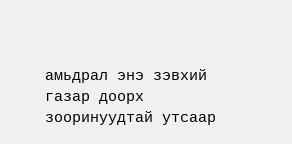амьдрал энэ зэвхий газар доорх зооринуудтай утсаар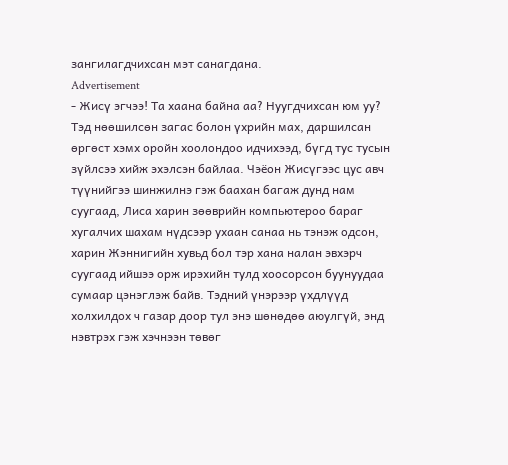зангилагдчихсан мэт санагдана.
Advertisement
- Жисү эгчээ! Та хаана байна аа? Нуугдчихсан юм уу?
Тэд нөөшилсөн загас болон үхрийн мах, даршилсан өргөст хэмх оройн хоолондоо идчихээд, бүгд тус тусын зүйлсээ хийж эхэлсэн байлаа. Чэёон Жисүгээс цус авч түүнийгээ шинжилнэ гэж баахан багаж дунд нам суугаад, Лиса харин зөөврийн компьютероо бараг хугалчих шахам нүдсээр ухаан санаа нь тэнэж одсон, харин Жэннигийн хувьд бол тэр хана налан эвхэрч суугаад ийшээ орж ирэхийн тулд хоосорсон буунуудаа сумаар цэнэглэж байв. Тэдний үнэрээр үхдлүүд холхилдох ч газар доор тул энэ шөнөдөө аюулгүй, энд нэвтрэх гэж хэчнээн төвөг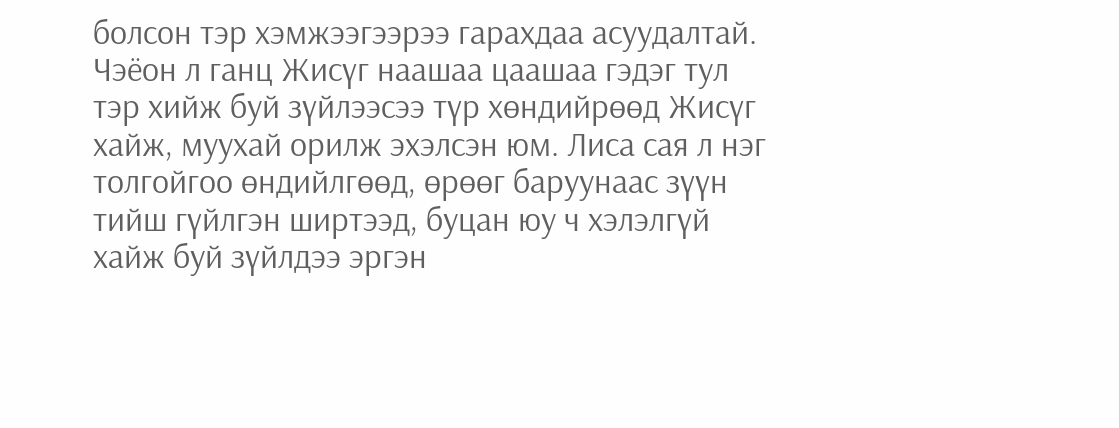болсон тэр хэмжээгээрээ гарахдаа асуудалтай.
Чэёон л ганц Жисүг наашаа цаашаа гэдэг тул тэр хийж буй зүйлээсээ түр хөндийрөөд Жисүг хайж, муухай орилж эхэлсэн юм. Лиса сая л нэг толгойгоо өндийлгөөд, өрөөг баруунаас зүүн тийш гүйлгэн ширтээд, буцан юу ч хэлэлгүй хайж буй зүйлдээ эргэн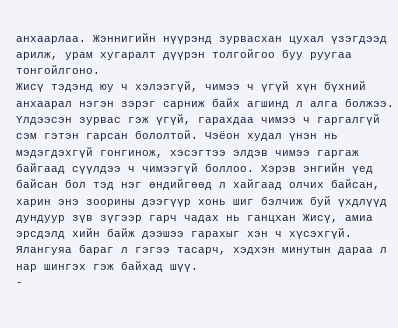анхаарлаа. Жэннигийн нүүрэнд зурвасхан цухал үзэгдээд арилж, урам хугаралт дүүрэн толгойгоо буу руугаа тонгойлгоно.
Жисү тэдэнд юу ч хэлээгүй, чимээ ч үгүй хүн бүхний анхаарал нэгэн зэрэг сарниж байх агшинд л алга болжээ. Үлдээсэн зурвас гэж үгүй, гарахдаа чимээ ч гаргалгүй сэм гэтэн гарсан бололтой. Чэёон худал үнэн нь мэдэгдэхгүй гонгинож, хэсэгтээ элдэв чимээ гаргаж байгаад сүүлдээ ч чимээгүй боллоо. Хэрэв энгийн үед байсан бол тэд нэг өндийгөөд л хайгаад олчих байсан, харин энэ зоорины дээгүүр хонь шиг бэлчиж буй үхдлүүд дундуур зүв зүгээр гарч чадах нь ганцхан Жисү, амиа эрсдэлд хийн байж дээшээ гарахыг хэн ч хүсэхгүй. Ялангуяа бараг л гэгээ тасарч, хэдхэн минутын дараа л нар шингэх гэж байхад шүү.
-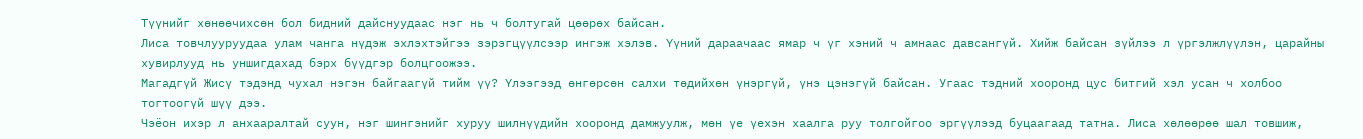Түүнийг хөнөөчихсөн бол бидний дайснуудаас нэг нь ч болтугай цөөрөх байсан.
Лиса товчлууруудаа улам чанга нүдэж эхлэхтэйгээ зэрэгцүүлсээр ингэж хэлэв. Үүний дараачаас ямар ч үг хэний ч амнаас давсангүй. Хийж байсан зүйлээ л үргэлжлүүлэн, царайны хувирлууд нь уншигдахад бэрх бүүдгэр болцгоожээ.
Магадгүй Жисү тэдэнд чухал нэгэн байгаагүй тийм үү? Үлээгээд ѳнгѳрсѳн салхи тѳдийхѳн үнэргүй, үнэ цэнэгүй байсан. Угаас тэдний хооронд цус битгий хэл усан ч холбоо тогтоогүй шүү дээ.
Чэёон ихэр л анхааралтай суун, нэг шингэнийг хуруу шилнүүдийн хооронд дамжуулж, мөн үе үехэн хаалга руу толгойгоо эргүүлээд буцаагаад татна. Лиса хөлөөрөө шал товшиж,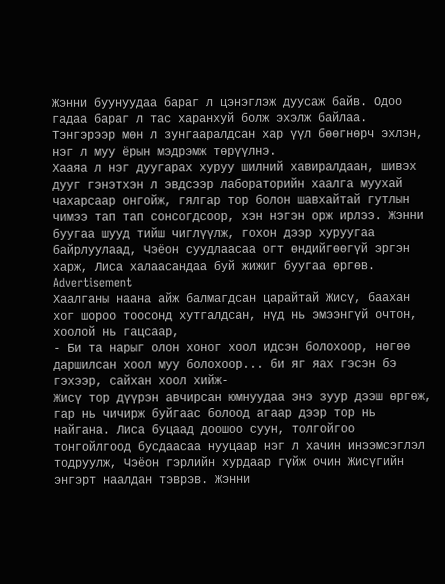Жэнни буунуудаа бараг л цэнэглэж дуусаж байв. Одоо гадаа бараг л тас харанхуй болж эхэлж байлаа. Тэнгэрээр мөн л зунгааралдсан хар үүл бөөгнөрч эхлэн, нэг л муу ёрын мэдрэмж төрүүлнэ.
Хааяа л нэг дуугарах хуруу шилний хавиралдаан, шивэх дууг гэнэтхэн л эвдсээр лабораторийн хаалга муухай чахарсаар онгойж, гялгар тор болон шавхайтай гутлын чимээ тап тап сонсогдсоор, хэн нэгэн орж ирлээ. Жэнни буугаа шууд тийш чиглүүлж, гохон дээр хуруугаа байрлуулаад, Чэёон суудлаасаа огт өндийгөөгүй эргэн харж, Лиса халаасандаа буй жижиг буугаа өргөв.
Advertisement
Хаалганы наана айж балмагдсан царайтай Жисү, баахан хог шороо тоосонд хутгалдсан, нүд нь эмээнгүй очтон, хоолой нь гацсаар,
- Би та нарыг олон хоног хоол идсэн болохоор, нөгөө даршилсан хоол муу болохоор... би яг яах гэсэн бэ гэхээр, сайхан хоол хийж-
Жисү тор дүүрэн авчирсан юмнуудаа энэ зуур дээш өргөж, гар нь чичирж буйгаас болоод агаар дээр тор нь найгана. Лиса буцаад доошоо суун, толгойгоо тонгойлгоод бусдаасаа нууцаар нэг л хачин инээмсэглэл тодруулж, Чэёон гэрлийн хурдаар гүйж очин Жисүгийн энгэрт наалдан тэврэв. Жэнни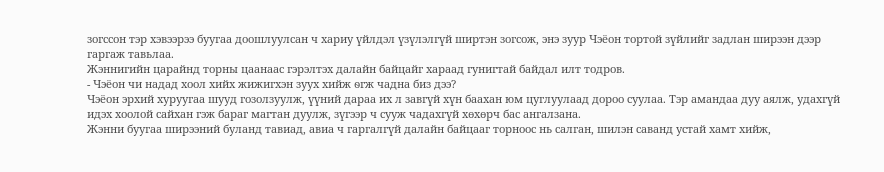зогссон тэр хэвээрээ буугаа доошлуулсан ч хариу үйлдэл үзүлэлгүй ширтэн зогсож, энэ зуур Чэёон тортой зүйлийг задлан ширээн дээр гаргаж тавьлаа.
Жэннигийн царайнд торны цаанаас гэрэлтэх далайн байцайг хараад гунигтай байдал илт тодров.
- Чэёон чи надад хоол хийх жижигхэн зуух хийж ѳгж чадна биз дээ?
Чэёон эрхий хуруугаа шууд гозолзуулж, үүний дараа их л завгүй хүн баахан юм цуглуулаад дороо суулаа. Тэр амандаа дуу аялж, удахгүй идэх хоолой сайхан гэж бараг магтан дуулж, зүгээр ч сууж чадахгүй хөхөрч бас ангалзана.
Жэнни буугаа ширээний буланд тавиад, авиа ч гаргалгүй далайн байцааг торноос нь салган, шилэн саванд устай хамт хийж,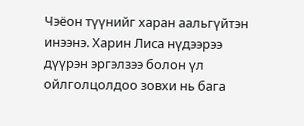Чэёон түүнийг харан аальгүйтэн инээнэ. Харин Лиса нүдээрээ дүүрэн эргэлзээ болон үл ойлголцолдоо зовхи нь бага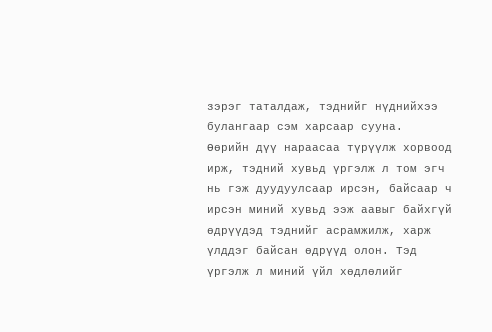зэрэг таталдаж, тэднийг нүднийхээ булангаар сэм харсаар сууна.
Өөрийн дүү нараасаа түрүүлж хорвоод ирж, тэдний хувьд үргэлж л том эгч нь гэж дуудуулсаар ирсэн, байсаар ч ирсэн миний хувьд ээж аавыг байхгүй өдрүүдэд тэднийг асрамжилж, харж үлддэг байсан өдрүүд олон. Тэд үргэлж л миний үйл хөдлөлийг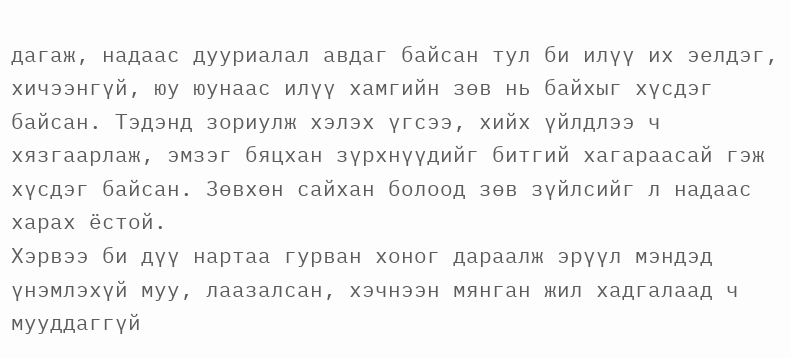дагаж, надаас дууриалал авдаг байсан тул би илүү их эелдэг, хичээнгүй, юу юунаас илүү хамгийн зөв нь байхыг хүсдэг байсан. Тэдэнд зориулж хэлэх үгсээ, хийх үйлдлээ ч хязгаарлаж, эмзэг бяцхан зүрхнүүдийг битгий хагараасай гэж хүсдэг байсан. Зөвхөн сайхан болоод зөв зүйлсийг л надаас харах ёстой.
Хэрвээ би дүү нартаа гурван хоног дараалж эрүүл мэндэд үнэмлэхүй муу, лаазалсан, хэчнээн мянган жил хадгалаад ч мууддаггүй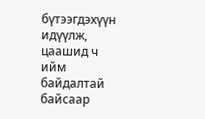бүтээгдэхүүн идүүлж, цаашид ч ийм байдалтай байсаар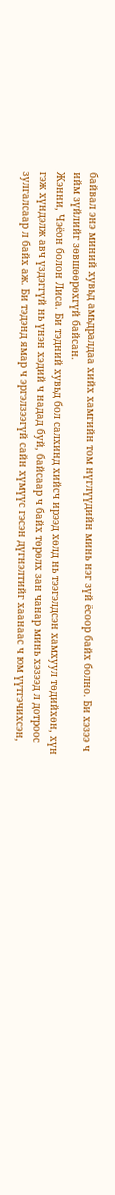байвал энэ миний хувьд амьдралдаа хийх хамгийн том нүглүүдийн минь нэг зүй ёсоор байх болно. Би хэзээ ч ийм зүйлийг зөвшөөрөхгүй байсан.
Жэнни, Чэёон болон Лиса. Би тэдний хувьд бол салхинд хийсч ирээд хөлд нь тээгэлдсэн хамхуул төдийхөн, хүн гэж хүндэлж авч үздэггүй нь үнэн хэдий ч надад буй, байсаар ч байх төрөлх зан чанар минь хэзээд л дотроос зулгалсаар л байх аж. Би тэдэнд ямар ч эргэлзээгүй сайн хүмүүс гэсэн дүгнэлтийг хаанаас ч юм үүтгэчихсэн,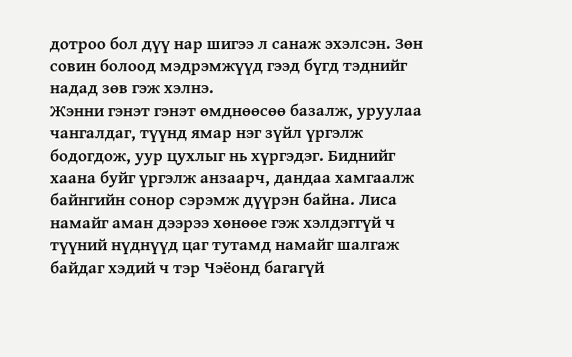дотроо бол дүү нар шигээ л санаж эхэлсэн. Зөн совин болоод мэдрэмжүүд гээд бүгд тэднийг надад зөв гэж хэлнэ.
Жэнни гэнэт гэнэт өмднөөсөө базалж, уруулаа чангалдаг, түүнд ямар нэг зүйл үргэлж бодогдож, уур цухлыг нь хүргэдэг. Биднийг хаана буйг үргэлж анзаарч, дандаа хамгаалж байнгийн сонор сэрэмж дүүрэн байна. Лиса намайг аман дээрээ хөнөөе гэж хэлдэггүй ч түүний нүднүүд цаг тутамд намайг шалгаж байдаг хэдий ч тэр Чэёонд багагүй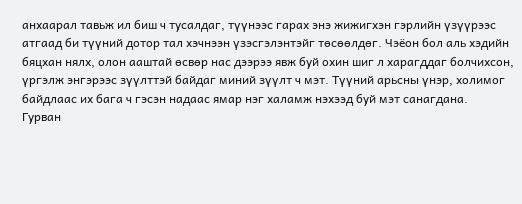анхаарал тавьж ил биш ч тусалдаг, түүнээс гарах энэ жижигхэн гэрлийн үзүүрээс атгаад би түүний дотор тал хэчнээн үзэсгэлэнтэйг төсөөлдөг. Чэёон бол аль хэдийн бяцхан нялх, олон ааштай өсвөр нас дээрээ явж буй охин шиг л харагддаг болчихсон, үргэлж энгэрээс зүүлттэй байдаг миний зүүлт ч мэт. Түүний арьсны үнэр, холимог байдлаас их бага ч гэсэн надаас ямар нэг халамж нэхээд буй мэт санагдана.
Гурван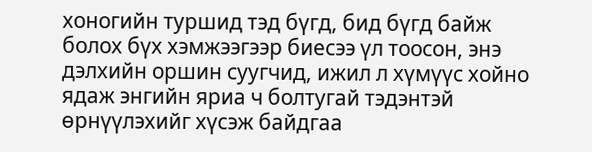хоногийн туршид тэд бүгд, бид бүгд байж болох бүх хэмжээгээр биесээ үл тоосон, энэ дэлхийн оршин суугчид, ижил л хүмүүс хойно ядаж энгийн яриа ч болтугай тэдэнтэй өрнүүлэхийг хүсэж байдгаа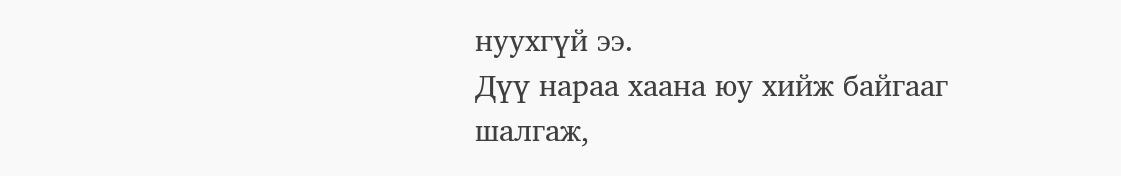нуухгүй ээ.
Дүү нараа хаана юу хийж байгааг шалгаж,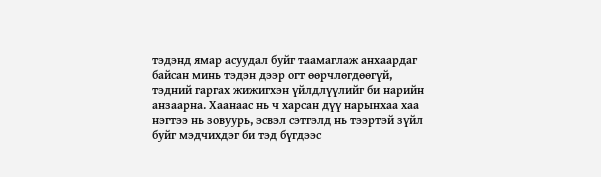тэдэнд ямар асуудал буйг таамаглаж анхаардаг байсан минь тэдэн дээр огт өөрчлөгдөөгүй, тэдний гаргах жижигхэн үйлдлүүлийг би нарийн анзаарна. Хаанаас нь ч харсан дүү нарынхаа хаа нэгтээ нь зовуурь, эсвэл сэтгэлд нь тээртэй зүйл буйг мэдчихдэг би тэд бүгдээс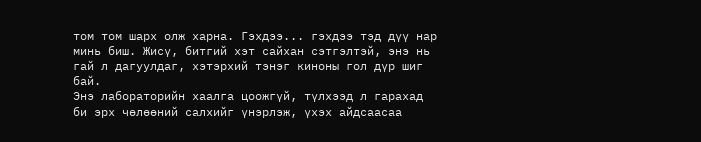том том шарх олж харна. Гэхдээ... гэхдээ тэд дүү нар минь биш. Жисү, битгий хэт сайхан сэтгэлтэй, энэ нь гай л дагуулдаг, хэтэрхий тэнэг киноны гол дүр шиг бай.
Энэ лабораторийн хаалга цоожгүй, түлхээд л гарахад би эрх чөлөөний салхийг үнэрлэж, үхэх айдсаасаа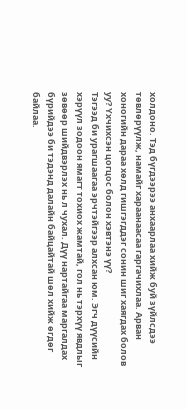холдоно. Тэд бүгдээрээ анхаарлаа хийж буй зүйлсдээ төвлөрүүлж, намайг хараанаасаа гаргачихлаа. Арван хоногийн дараа хөлд гишгэгддэг сонин шиг хаягдах болов уу? Үхчихсэн цогцос болон хэвтэнэ үү?
Тэгээд би урагшаагаа эрчтэйгээр алхсан юм. Эгч дүүсийн хэрүүл зодоон ямагт тохиох жамтай, гол нь тэрхүү явдлыг зөвөөр шийдвэрлэх нь л чухал. Дүү нартайгаа маргалдах бүрийдээ би тэдэнд далайн байцайтай шѳл хийж ѳгдѳг байлаа.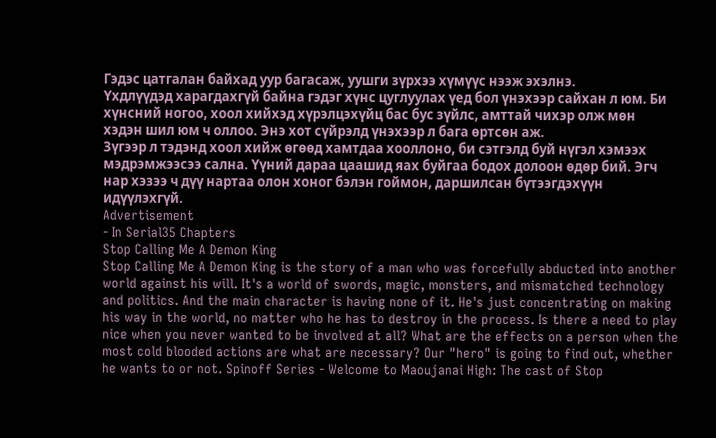Гэдэс цатгалан байхад уур багасаж, уушги зүрхээ хүмүүс нээж эхэлнэ.
Үхдлүүдэд харагдахгүй байна гэдэг хүнс цуглуулах үед бол үнэхээр сайхан л юм. Би хүнсний ногоо, хоол хийхэд хүрэлцэхүйц бас бус зүйлс, амттай чихэр олж мѳн хэдэн шил юм ч оллоо. Энэ хот сүйрэлд үнэхээр л бага өртсөн аж.
Зүгээр л тэдэнд хоол хийж ѳгөөд хамтдаа хооллоно, би сэтгэлд буй нүгэл хэмээх мэдрэмжээсээ сална. Үүний дараа цаашид яах буйгаа бодох долоон өдөр бий. Эгч нар хэзээ ч дүү нартаа олон хоног бэлэн гоймон, даршилсан бүтээгдэхүүн идүүлэхгүй.
Advertisement
- In Serial35 Chapters
Stop Calling Me A Demon King
Stop Calling Me A Demon King is the story of a man who was forcefully abducted into another world against his will. It's a world of swords, magic, monsters, and mismatched technology and politics. And the main character is having none of it. He's just concentrating on making his way in the world, no matter who he has to destroy in the process. Is there a need to play nice when you never wanted to be involved at all? What are the effects on a person when the most cold blooded actions are what are necessary? Our "hero" is going to find out, whether he wants to or not. Spinoff Series - Welcome to Maoujanai High: The cast of Stop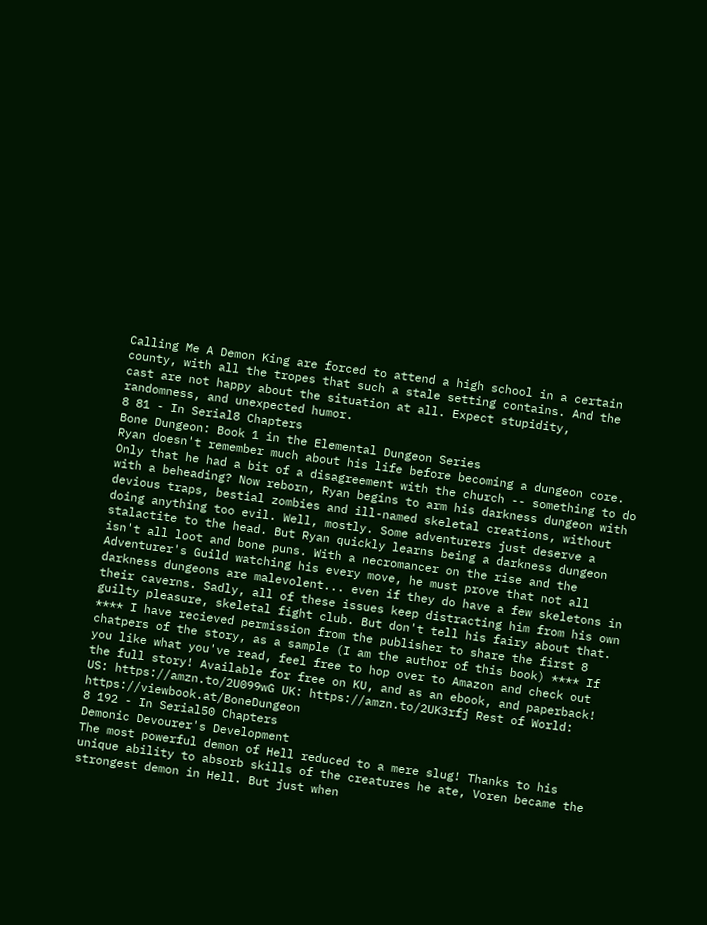Calling Me A Demon King are forced to attend a high school in a certain county, with all the tropes that such a stale setting contains. And the cast are not happy about the situation at all. Expect stupidity, randomness, and unexpected humor.
8 81 - In Serial8 Chapters
Bone Dungeon: Book 1 in the Elemental Dungeon Series
Ryan doesn't remember much about his life before becoming a dungeon core. Only that he had a bit of a disagreement with the church -- something to do with a beheading? Now reborn, Ryan begins to arm his darkness dungeon with devious traps, bestial zombies and ill-named skeletal creations, without doing anything too evil. Well, mostly. Some adventurers just deserve a stalactite to the head. But Ryan quickly learns being a darkness dungeon isn't all loot and bone puns. With a necromancer on the rise and the Adventurer's Guild watching his every move, he must prove that not all darkness dungeons are malevolent... even if they do have a few skeletons in their caverns. Sadly, all of these issues keep distracting him from his own guilty pleasure, skeletal fight club. But don't tell his fairy about that. **** I have recieved permission from the publisher to share the first 8 chatpers of the story, as a sample (I am the author of this book) **** If you like what you've read, feel free to hop over to Amazon and check out the full story! Available for free on KU, and as an ebook, and paperback! US: https://amzn.to/2U099wG UK: https://amzn.to/2UK3rfj Rest of World: https://viewbook.at/BoneDungeon
8 192 - In Serial50 Chapters
Demonic Devourer's Development
The most powerful demon of Hell reduced to a mere slug! Thanks to his unique ability to absorb skills of the creatures he ate, Voren became the strongest demon in Hell. But just when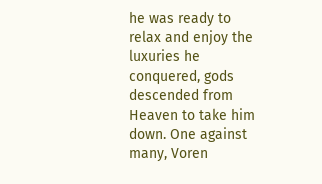he was ready to relax and enjoy the luxuries he conquered, gods descended from Heaven to take him down. One against many, Voren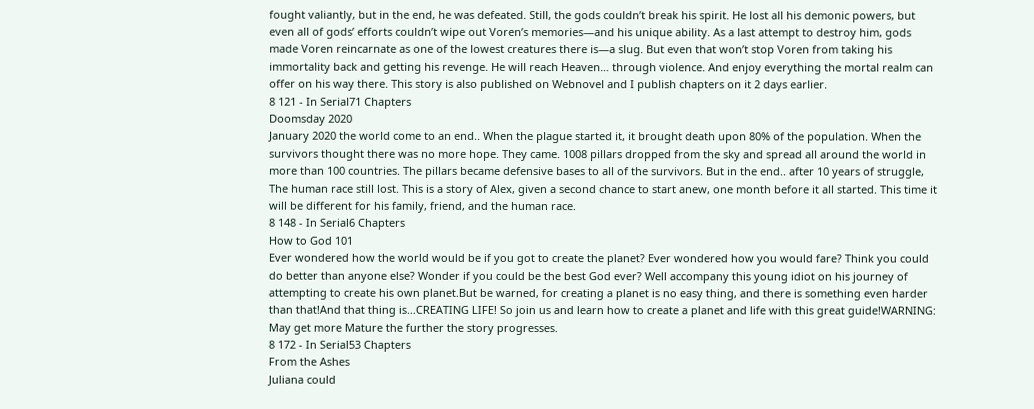fought valiantly, but in the end, he was defeated. Still, the gods couldn’t break his spirit. He lost all his demonic powers, but even all of gods’ efforts couldn’t wipe out Voren’s memories—and his unique ability. As a last attempt to destroy him, gods made Voren reincarnate as one of the lowest creatures there is—a slug. But even that won’t stop Voren from taking his immortality back and getting his revenge. He will reach Heaven… through violence. And enjoy everything the mortal realm can offer on his way there. This story is also published on Webnovel and I publish chapters on it 2 days earlier.
8 121 - In Serial71 Chapters
Doomsday 2020
January 2020 the world come to an end.. When the plague started it, it brought death upon 80% of the population. When the survivors thought there was no more hope. They came. 1008 pillars dropped from the sky and spread all around the world in more than 100 countries. The pillars became defensive bases to all of the survivors. But in the end.. after 10 years of struggle, The human race still lost. This is a story of Alex, given a second chance to start anew, one month before it all started. This time it will be different for his family, friend, and the human race.
8 148 - In Serial6 Chapters
How to God 101
Ever wondered how the world would be if you got to create the planet? Ever wondered how you would fare? Think you could do better than anyone else? Wonder if you could be the best God ever? Well accompany this young idiot on his journey of attempting to create his own planet.But be warned, for creating a planet is no easy thing, and there is something even harder than that!And that thing is...CREATING LIFE! So join us and learn how to create a planet and life with this great guide!WARNING: May get more Mature the further the story progresses.
8 172 - In Serial53 Chapters
From the Ashes
Juliana could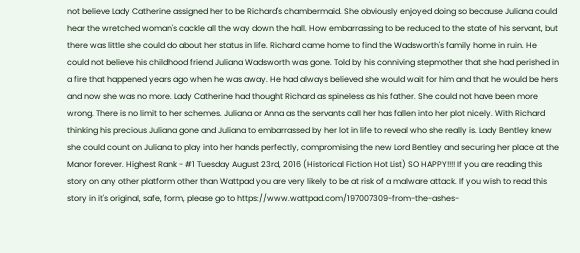not believe Lady Catherine assigned her to be Richard's chambermaid. She obviously enjoyed doing so because Juliana could hear the wretched woman's cackle all the way down the hall. How embarrassing to be reduced to the state of his servant, but there was little she could do about her status in life. Richard came home to find the Wadsworth's family home in ruin. He could not believe his childhood friend Juliana Wadsworth was gone. Told by his conniving stepmother that she had perished in a fire that happened years ago when he was away. He had always believed she would wait for him and that he would be hers and now she was no more. Lady Catherine had thought Richard as spineless as his father. She could not have been more wrong. There is no limit to her schemes. Juliana or Anna as the servants call her has fallen into her plot nicely. With Richard thinking his precious Juliana gone and Juliana to embarrassed by her lot in life to reveal who she really is. Lady Bentley knew she could count on Juliana to play into her hands perfectly, compromising the new Lord Bentley and securing her place at the Manor forever. Highest Rank - #1 Tuesday August 23rd, 2016 (Historical Fiction Hot List) SO HAPPY!!!! If you are reading this story on any other platform other than Wattpad you are very likely to be at risk of a malware attack. If you wish to read this story in it's original, safe, form, please go to https://www.wattpad.com/197007309-from-the-ashes-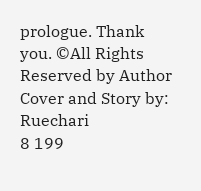prologue. Thank you. ©All Rights Reserved by Author Cover and Story by: Ruechari
8 199